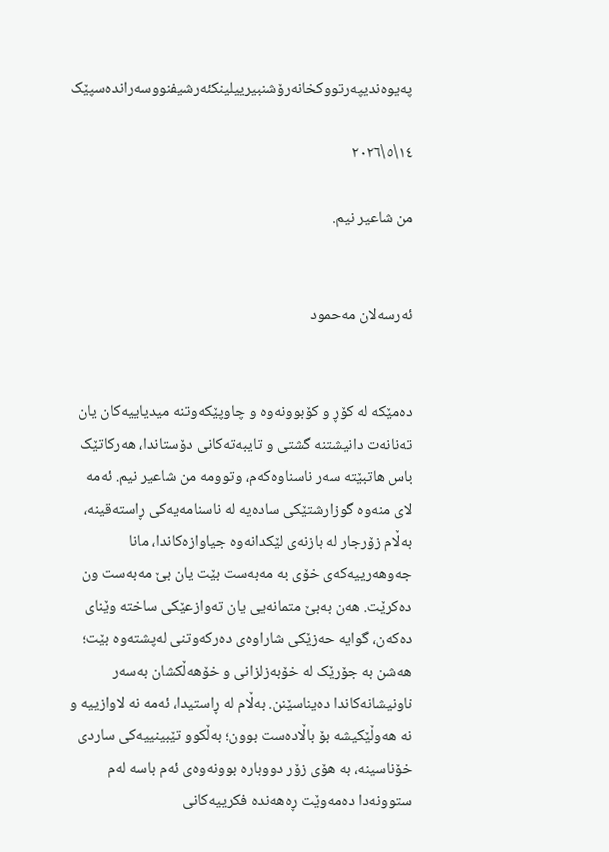په‌یوه‌ندیپه‌رتووکخانه‌رۆشنبیرییلینکئه‌رشیفنووسه‌رانده‌سپێک

١٤\٥\٢٠٢٦

من شاعیر نیم.


ئەرسەلان مەحمود


دەمێکە لە کۆڕ و کۆبوونەوە و چاوپێکەوتنە میدیاییەکان یان تەنانەت دانیشتنە گشتی و تایبەتەکانی دۆستاندا، هەرکاتێک باس هاتبێتە سەر ناسناوەکەم، وتوومە من شاعیر نیم. ئەمە لای منەوە گوزارشتێکی سادەیە لە ناسنامەیەکی ڕاستەقینە، بەڵام زۆرجار لە بازنەی لێکدانەوە جیاوازەکاندا، مانا جەوهەرییەکەی خۆی بە مەبەست بێت یان بێ مەبەست ون دەکرێت. هەن بەبێ متمانەیی یان تەوازعێکی ساختە وێنای دەکەن، گوایە حەزێکی شاراوەی دەرکەوتنی لەپشتەوە بێت؛ هەشن بە جۆرێک لە خۆبەزلزانی و خۆهەڵکشان بەسەر ناونیشانەکاندا دەیناسێنن. بەڵام لە ڕاستیدا، ئەمە نە لاوازییە و نە هەوڵێکیشە بۆ باڵادەست بوون؛ بەڵکوو تێبینییەکی ساردی خۆناسینە، بە هۆی زۆر دووبارە بوونەوەی ئەم باسە لەم ستوونەدا دەمەوێت ڕەهەندە فکرییەکانی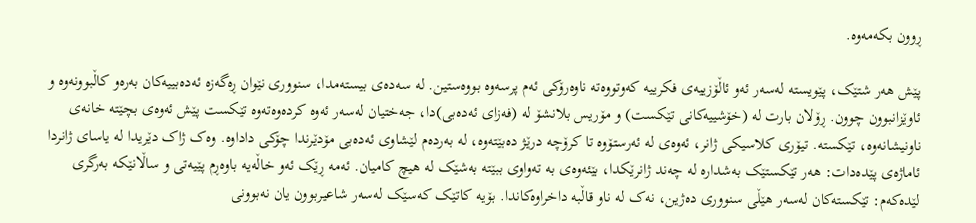ڕوون بکەمەوە.

پێش هەر شتێک، پێویستە لەسەر ئەو ئاڵۆزییەی فکرییە کەوتووەتە ناوەرۆکی ئەم پرسەوە بووەستین. لە سەدەی بیستەمدا، سنووری نێوان ڕەگەزە ئەدەبییەکان بەرەو کاڵبوونەوە و ئاوێزانبوون چوون. ڕۆلان بارت لە (خۆشییەکانی تێکست) و مۆریس بلانشۆ لە (فەزای ئەدەبی)دا، جەختیان لەسەر ئەوە کردەوەتەوە تێکست پێش ئەوەی بچێتە خانەی ناونیشانەوە، تێکستە. تیۆری کلاسیکی ژانر، ئەوەی لە ئەرستۆوە تا کرۆچە درێژ دەبێتەوە، لە بەردەم لێشاوی ئەدەبی مۆدێرندا چۆکی داداوە. وەک ژاک دێریدا لە یاسای ژانردا ئاماژەی پێدەدات: هەر تێکستێک بەشدارە لە چەند ژانرێکدا، بێئەوەی بە تەواوی ببێتە بەشێک لە هیچ کامیان. ئەمە ڕێک ئەو خاڵەیە باوەڕم پێیەتی و ساڵانێکە بەرگری لێدەکەم: تێکستەکان لەسەر هێڵی سنووری دەژین، نەک لە ناو قاڵبە داخراوەکاندا. بۆیە کاتێک کەسێک لەسەر شاعیربوون یان نەبوونی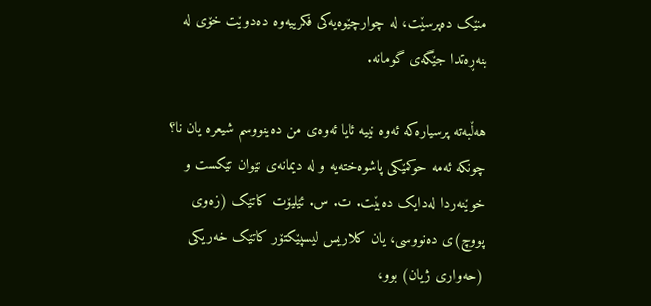منێک دەپرسێت، لە چوارچێوەیەکی فکرییەوە دەدوێت خۆی لە بنەڕەتدا جێگەی گومانە.

هەڵبەتە پرسیارەکە ئەوە نییە ئایا ئەوەی من دەینووسم شیعرە یان نا؟ چونکە ئەمە حوکمێکی پاشوەختەیە و لە دیمانەی نێوان تێکست و خوێنەردا لەدایک دەبێت. ت. س. ئێلیۆت کاتێک (زەوی پووچ)ی دەنووسی، یان کلاریس لیسپێکتۆر کاتێک خەریکی (حەواری ژیان) بوو،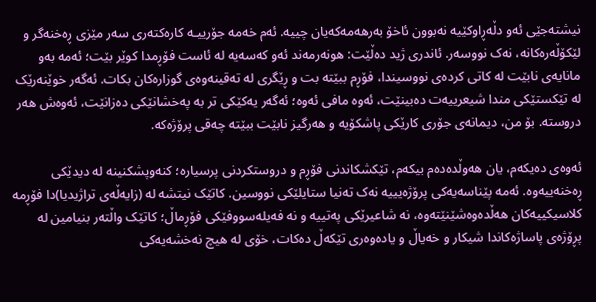نیشتەجێی ئەو دڵەڕاوکێیە نەبوون ئاخۆ بەرهەمەکەیان چییە. ئەم خەمە جۆرییـە کارەکتەری سەر مێزی ڕەخنەگر و لێکۆڵەرەکانە، نەک نووسەر. ئاندری ژید دەڵێت: هونەرمەند ئەو کەسەیە لە ئاست فۆڕمدا کوێر بێت؛ ئەمە بەو مانایەی نابێت لە کاتی کردەی نووسیندا، فۆڕم ببێتە بت و ڕێگری لە تەقینەوەی گوزارەکان بکات. ئەگەر خوێنەرێک لە تێکستێکی مندا شیعرییەت دەبینێت، ئەوە مافی ئەوە؛ ئەگەر یەکێکی تر بە پەخشانێکی دەزانێت، ئەوەش هەر دروستە. بۆ من، دیمانەی جۆری کارێکی پاشکۆیە و هەرگیز نابێت ببێتە چەقی پرۆژەکە.

ئەوەی دەیکەم، یان هەوڵدەدەم بیکەم، تێکشکاندنی فۆڕم و دروستکردنی پرسیارە؛ کنەوپشکنینە لە دیدێکی ڕەخنەییەوە. ئەمە پێناسەیەکی پرۆژەیییە نەک تەنیا ستایلێکی نووسین. کاتێک نیتشە لە (زایەڵەی تراژیدیا)دا فۆڕمە کلاسیکییەکان هەڵدەوەشێنێتەوە، نە شاعیرێکی پەتییە و نە فەیلەسووفێکی فۆڕماڵ؛ کاتێک واڵتەر بنیامین لە پڕۆژەی پاساژەکاندا شیکار و خەیاڵ و یادەوەری تێکەڵ دەکات، خۆی لە هیچ نەخشەیەکی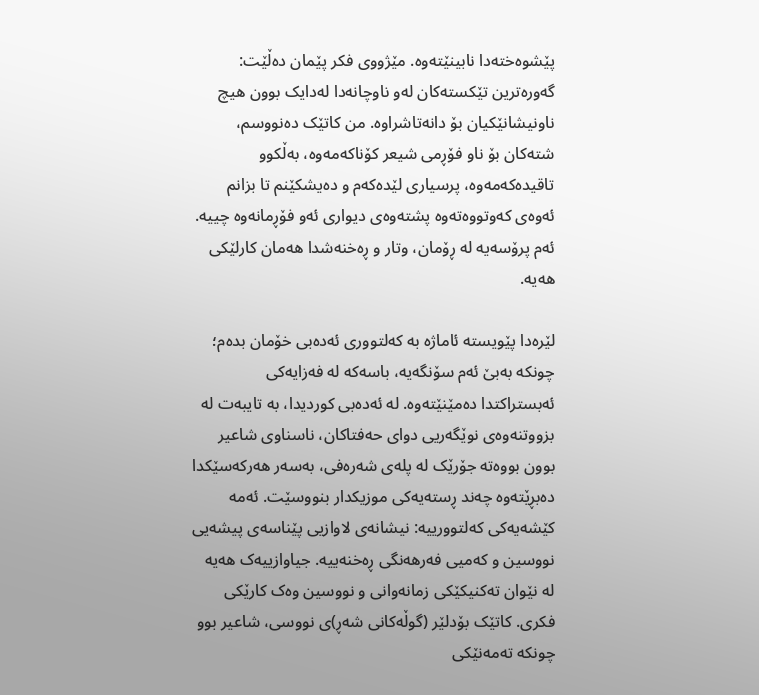پێشوەختەدا نابینێتەوە. مێژووی فکر پێمان دەڵێت: گەورەترین تێکستەکان لەو ناوچانەدا لەدایک بوون هیچ ناونیشانێکیان بۆ دانەتاشراوە. من کاتێک دەنووسم، شتەکان بۆ ناو فۆڕمی شیعر کۆناکەمەوە، بەڵکوو تاقیدەکەمەوە، پرسیاری لێدەکەم و دەیشکێنم تا بزانم ئەوەی کەوتووەتەوە پشتەوەی دیواری ئەو فۆڕمانەوە چییە. ئەم پرۆسەیە لە ڕۆمان، وتار و ڕەخنەشدا هەمان کارلێکی هەیە.

لێرەدا پێویستە ئاماژە بە کەلتووری ئەدەبی خۆمان بدەم؛ چونکە بەبێ ئەم سۆنگەیە، باسەکە لە فەزایەکی ئەبستراکتدا دەمێنێتەوە. لە ئەدەبی کوردیدا، بە تایبەت لە بزووتنەوەی نوێگەریی دوای حەفتاکان، ناسناوی شاعیر بوون بووەتە جۆرێک لە پلەی شەرەفی، بەسەر هەرکەسێکدا دەبڕێتەوە چەند ڕستەیەکی موزیکدار بنووسێت. ئەمە کێشەیەکی کەلتوورییە: نیشانەی لاوازیی پێناسەی پیشەیی نووسین و کەمیی فەرهەنگی ڕەخنەییە. جیاوازییەک هەیە لە نێوان تەکنیکێکی زمانەوانی و نووسین وەک کارێکی فکری. کاتێک بۆدلێر (گوڵەکانی شەڕ)ی نووسی، شاعیر بوو چونکە تەمەنێکی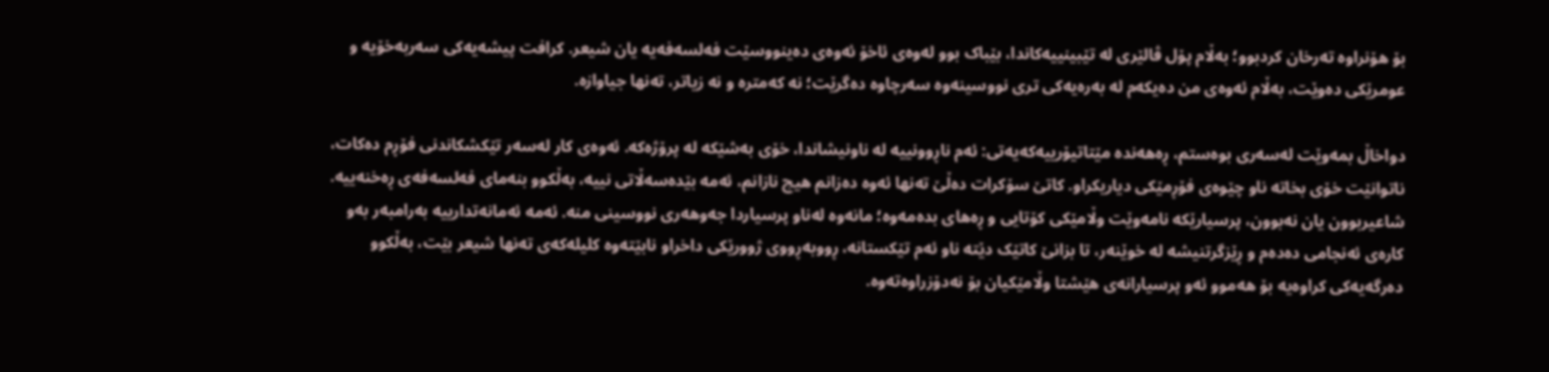بۆ هۆنراوە تەرخان کردبوو؛ بەڵام پۆل ڤالێری لە تێبینییەکاندا، بێباک بوو لەوەی ئاخۆ ئەوەی دەینووسێت فەلسەفەیە یان شیعر. کرافت پیشەیەکی سەربەخۆیە و عومرێکی دەوێت، بەڵام ئەوەی من دەیکەم لە بەرەیەکی تری نووسینەوە سەرچاوە دەگرێت؛ نە کەمترە و نە زیاتر، تەنها جیاوازە.

دواخاڵ بمەوێت لەسەری بوەستم، ڕەهەندە مێتاتیۆرییەکەیەتی: ئەم ناڕوونییە لە ناونیشاندا، خۆی بەشێکە لە پرۆژەکە. ئەوەی کار لەسەر تێکشکاندنی فۆڕم دەکات، ناتوانێت خۆی بخاتە ناو چێوەی فۆڕمێکی دیاریکراو. کاتێ سۆکرات دەڵێ تەنها ئەوە دەزانم هیچ نازانم، ئەمە بێدەسەڵاتی نییە، بەڵکوو بنەمای فەلسەفەی ڕەخنەییە. شاعیربوون یان نەبوون، پرسیارێکە نامەوێت وڵامێکی کۆتایی و ڕەهای بدەمەوە؛ مانەوە لەناو پرسیاردا جەوهەری نووسینی منە. ئەمە ئەمانەتدارییە بەرامبەر بەو کارەی ئەنجامی دەدەم و ڕێزگرتنیشە لە خوێنەر، تا بزانێ کاتێک دێتە ناو ئەم تێکستانە، ڕووبەڕووی ژوورێکی داخراو نابێتەوە کلیلەکەی تەنها شیعر بێت، بەڵکوو دەرگەیەکی کراوەیە بۆ هەموو ئەو پرسیارانەی هێشتا وڵامێکیان بۆ نەدۆزراوەتەوە.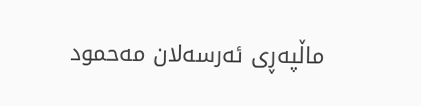ماڵپه‌ڕی ئه‌رسه‌لان مه‌حمود